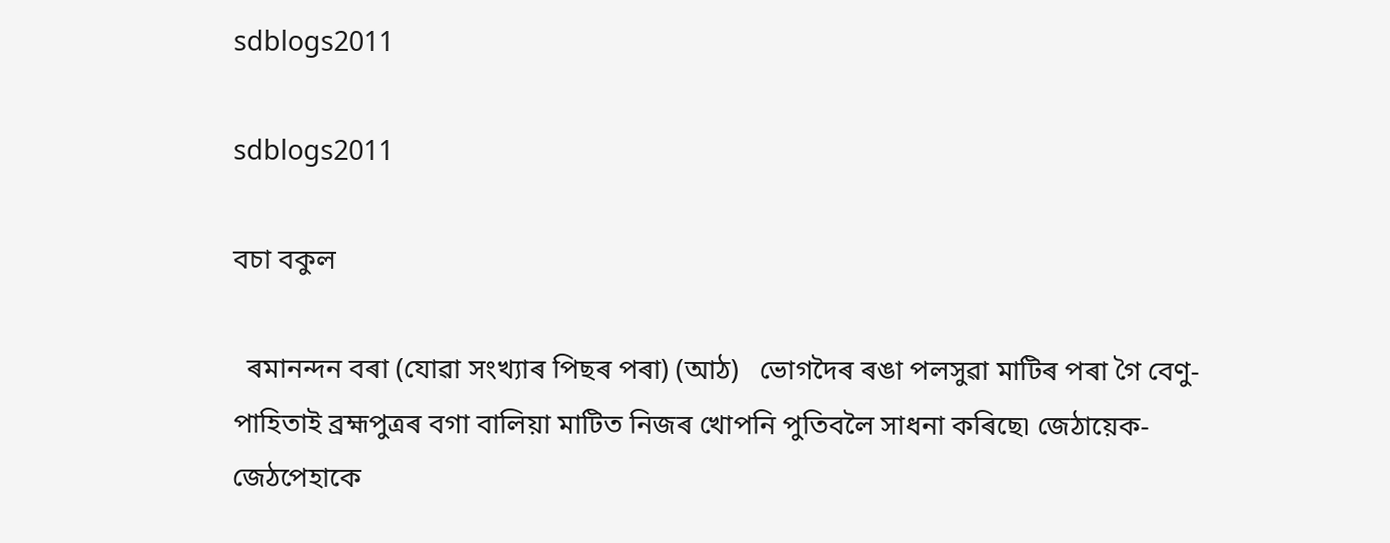sdblogs2011

sdblogs2011

বচা বকুল

  ৰমানন্দন বৰা (যোৱা সংখ্যাৰ পিছৰ পৰা) (আঠ)   ভোগদৈৰ ৰঙা পলসুৱা মাটিৰ পৰা গৈ বেণু-পাহিতাই ব্ৰহ্মপুত্ৰৰ বগা বালিয়া মাটিত নিজৰ খোপনি পুতিবলৈ সাধনা কৰিছে৷ জেঠায়েক-জেঠপেহাকে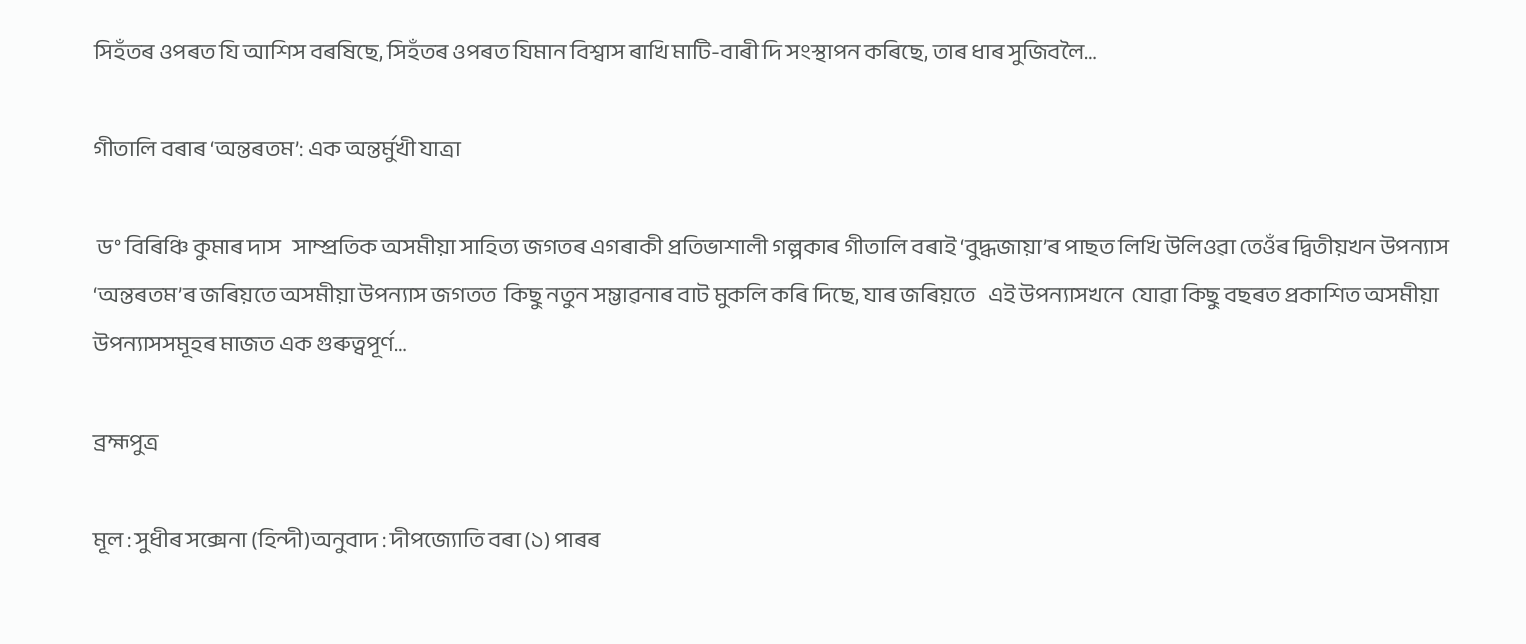সিহঁতৰ ওপৰত যি আশিস বৰষিছে, সিহঁতৰ ওপৰত যিমান বিশ্বাস ৰাখি মাটি-বাৰী দি সংস্থাপন কৰিছে, তাৰ ধাৰ সুজিবলৈ…

গীতালি বৰাৰ ‘অন্তৰতম’: এক অন্তৰ্মুখী যাত্ৰা

 ড° বিৰিঞ্চি কুমাৰ দাস   সাম্প্রতিক অসমীয়া সাহিত্য জগতৰ এগৰাকী প্ৰতিভাশালী গল্পকাৰ গীতালি বৰাই ‘বুদ্ধজায়া’ৰ পাছত লিখি উলিওৱা তেওঁৰ দ্বিতীয়খন উপন্যাস ‘অন্তৰতম’ৰ জৰিয়তে অসমীয়া উপন্যাস জগতত  কিছু নতুন সম্ভাৱনাৰ বাট মুকলি কৰি দিছে, যাৰ জৰিয়তে   এই উপন্যাসখনে  যোৱা কিছু বছৰত প্ৰকাশিত অসমীয়া উপন্যাসসমূহৰ মাজত এক গুৰুত্বপূৰ্ণ…

ব্ৰহ্মপুত্ৰ

মূল : সুধীৰ সক্সেনা (হিন্দী)অনুবাদ : দীপজ্যোতি বৰা (১) পাৰৰ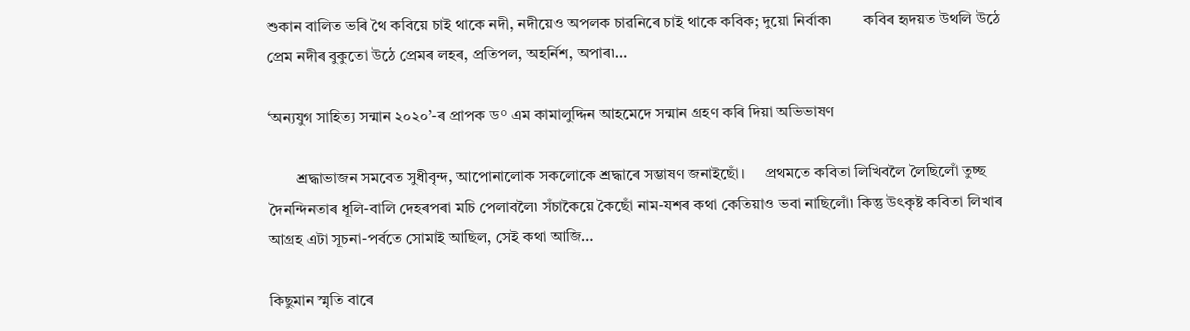শুকান বালিত ভৰি থৈ কবিয়ে চাই থাকে নদী, নদীয়েও অপলক চাৱনিৰে চাই থাকে কবিক; দুয়ো নির্বাক৷        কবিৰ হৃদয়ত উথলি উঠে প্ৰেম নদীৰ বুকুতো উঠে প্ৰেমৰ লহৰ, প্ৰতিপল, অহর্নিশ, অপাৰ৷…

‘অন্যযুগ সাহিত্য সন্মান ২০২০’-ৰ প্ৰাপক ড° এম কামালুদ্দিন আহমেদে সন্মান গ্ৰহণ কৰি দিয়া অভিভাষণ

       শ্ৰদ্ধাভাজন সমবেত সুধীবৃন্দ, আপোনালোক সকলোকে শ্ৰদ্ধাৰে সম্ভাষণ জনাইছোঁ।     প্ৰথমতে কবিতা লিখিবলৈ লৈছিলোঁ তুচ্ছ দৈনন্দিনতাৰ ধূলি-বালি দেহৰপৰা মচি পেলাবলৈ৷ সঁচাকৈয়ে কৈছোঁ নাম-যশৰ কথা কেতিয়াও ভবা নাছিলোঁ৷ কিন্তু উৎকৃষ্ট কবিতা লিখাৰ আগ্ৰহ এটা সূচনা-পর্বতে সোমাই আছিল, সেই কথা আজি…

কিছুমান স্মৃতি বাৰে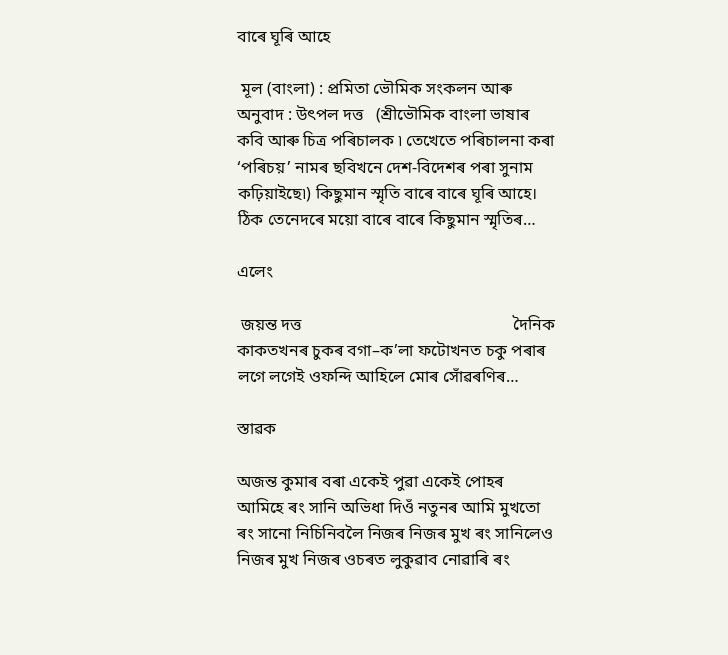বাৰে ঘূৰি আহে

 মূল (বাংলা) : প্ৰমিতা ভৌমিক সংকলন আৰু অনুবাদ : উৎপল দত্ত   (শ্ৰীভৌমিক বাংলা ভাষাৰ কবি আৰু চিত্ৰ পৰিচালক ৷ তেখেতে পৰিচালনা কৰা ‘পৰিচয়’ নামৰ ছবিখনে দেশ-বিদেশৰ পৰা সুনাম কঢ়িয়াইছে৷) কিছুমান স্মৃতি বাৰে বাৰে ঘূৰি আহে। ঠিক তেনেদৰে ময়ো বাৰে বাৰে কিছুমান স্মৃতিৰ…

এলেং

 জয়ন্ত দত্ত                                                   দৈনিক কাকতখনৰ চুকৰ বগা–ক’লা ফটোখনত চকু পৰাৰ লগে লগেই ওফন্দি আহিলে মোৰ সোঁৱৰণিৰ…

স্তাৱক

অজন্ত কুমাৰ বৰা একেই পুৱা একেই পোহৰ আমিহে ৰং সানি অভিধা দিওঁ নতুনৰ আমি মুখতো ৰং সানো নিচিনিবলৈ নিজৰ নিজৰ মুখ ৰং সানিলেও নিজৰ মুখ নিজৰ ওচৰত লুকুৱাব নোৱাৰি ৰং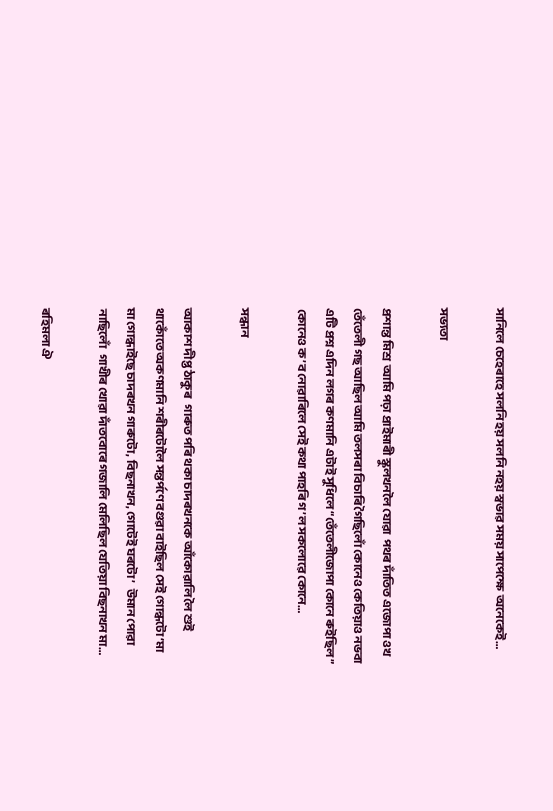সানিলে চেহেৰাহে সলনি হয় সলনি নহয় স্বভাৱ সময় সাপেক্ষে  অনেকেই…

সভ্যতা

প্ৰশান্ত মিশ্ৰ  আমি পঢ়া প্ৰাইমাৰী স্কুলখনলৈ যোৱা  পথৰ দাঁতিত এজোপা ওখ তেঁতেলী গছ আছিল আমি তলসৰা বিচাৰি গৈছিলোঁ কোনেও কেতিয়াও নভবা এটি প্ৰশ্ন এদিন লগৰ কণমানি এটাই সুধিলে “তেঁতেলীজোপা কোনে ৰুইছিল” কোনেও ক’ব নোৱাৰিলে সেই কথা পাহৰি গ’ল সকলোৱে কোনে…

সন্ধান

আকাশ দীপ্ত ঠাকুৰ   গাৰুত পৰি থকা চাদৰখনকে আঁকোৱালি লৈ শুই থাকোঁতে অকণমানি শৰীৰটোলৈ সন্তৰ্পণে বগুৱা বাইছিল সেই গোন্ধটো ‘মা মা গোন্ধাইছে চাদৰখন গাৰুটো, বিছনাখন, গোটেই ঘৰটো’   উমান পোৱা নাছিলোঁ   গাখীৰ খোৱা দাঁতবোৰে গজালি মেলিছিল যেতিয়া বিছনাখন মা…

ৰহিমলা ঐ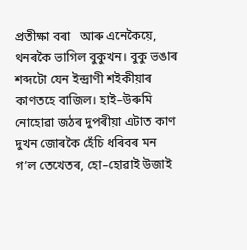প্ৰতীক্ষা বৰা   আৰু এনেকৈয়ে, থনৰকৈ ভাগিল বুকুখন। বুকু ভঙাৰ শব্দটো যেন ইন্দ্ৰাণী শইকীয়াৰ কাণতহে বাজিল। হাই–উৰুমি নোহোৱা জঠৰ দুপৰীয়া এটাত কাণ দুখন জোৰকৈ হেঁচি ধৰিবৰ মন গ’ল তেখেতৰ, হো–হোৱাই উজাই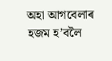অহা আগবেলাৰ হজম হ’বলৈ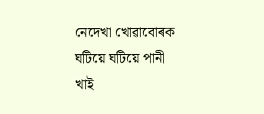নেদেখা খোৱাবোৰক ঘটিয়ে ঘটিয়ে পানী খাই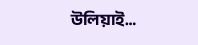উলিয়াই…